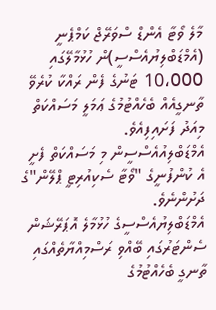މާލެ ވޯޓާ އެންޑް ސްވަރޭޖް ކަމްޕެނީ (އެމްޑަބްލިޔުއެސްސީ)ން ހުޅުމާލޭގައި 10،000 ޓަނުގެ ފެން ރައްކާ ކުރެވޭ ތާނގީއެއް ބެހެއްޓުމުގެ ޢަމަލީ މަސައްކަތް މިއަދު ފަށައިފިއެވެ.
އެމްޑަބްލިއުއެސްސީން މި މަސައްކަތް ފެށީ އެ ކުންފުނީގެ "ވޯޓާ ސެކިއުރިޓީ ޕްލޭން"ގެ ދަށުންނެވެ.
އެމްޑަބްލިޔުއެސްސީގެ ހުޅުމާލެ އޮޕަރޭޝަން ސެންޓަރުގައި ބޭއްވި ރަސްމިއްޔާތެއްގައި ތާނގީ ބެހެއްޓުމުގެ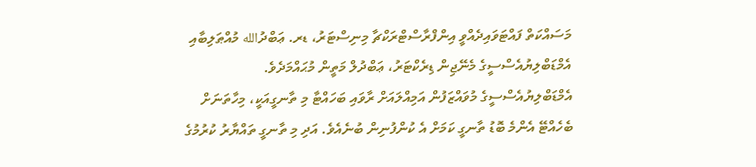މަސައްކަތް ފައްޓަވައިދެއްވީ އިންފްރާސްޓްރަކްޗާ މިނިސްޓަރު، ޑރ. ޢަބްދުالله މުއްޠަލިބާއި އެމްޑަބްލިޔުއެސްސީގެ މެނޭޖިން ޑިރެކްޓަރު، ޢަބްދުލް މަތީން މުޙައްމަދެވެ.
އެމްޑަބްލިޔުއެސްސީގެ މުވައްޒަފުން އަމިއްލައަށް ރާވައި ބަހައްޓާ މި ތާނގީއަކީ، މިހާތަނަށް ބެހެއްޓޭ އެންމެ ބޮޑު ތާނގީ ކަމަށް އެ ކުންފުނިން ބުނެއެވެ. އަދި މި ތާނގީ ތައްޔާރު ކުރުމުގެ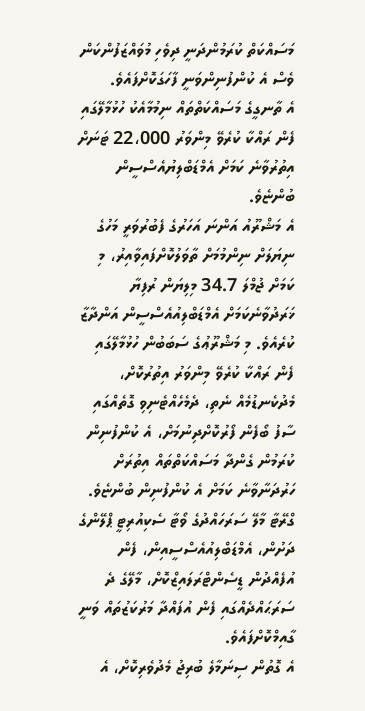މަސައްކަތް ކުރަމުންދަނީ ދިވެހި މުވައްޒަފުންކަން ވެސް އެ ކުންފުނިންވަނީ ފާހަގަކޮށްފައެވެ.
އެ ތާނގީގެ މަސައްކަތްތައް ނިމުމާއެކު ހުޅުމާލޭގައި ފެން ރައްކާ ކުރެވޭ މިންވަރު 22،000 ޓަނަށް އިތުރުވާނެ ކަމަށް އެމްޑަބްލިޔުއެސްސީން ބުންޏެވެ.
އެ މަޝްރޫއު އަންނަ އަހަރުގެ ފެބުރުވަރީ މަހުގެ ނިޔަލަށް ނިންމުމަށް ތާވަލުކޮށްފައިވާއިރު، މި ކަމަށް ޖުމްލަ 34.7 މިލިޔަން ރުފިޔާ ޚަރަދުވާނެކަމަށް އެމްޑަބްލިއުއެސްސީން އަންދާޒާ ކުރެއެވެ. މި މަޝްރޫޢުގެ ސަބަބުން ހުޅުމާލޭގައި ފެން ރައްކާ ކުރެވޭ މިންވަރު އިތުރުކޮށް، މެދުކެނޑުމެއް ނެތި، ދެމެހެއްޓެނިވި ގޮތެއްގައި ސާފު ބޯފެން ފޯރުކޮށްދިނުމަށް، އެ ކުންފުނިން ކުރަމުން ގެންދާ މަސައްކަތްތައް އިތުރަށް ހަރުދަނާވާނެ ކަމަށް އެ ކުންފުނިން ބުންޏެވެ.
ގްރޭޓާ މާލޭ ސަރަހައްދުގެ ވޯޓާ ސެކިއުރިޓީ ޕްލޭންގެ ދަށުން، އެމްޑަބްލިއުއެސްސީއިން، ފެން އުފެއްދުން ޑީސެންޓްރަލައިޒްކޮށް، މާލޭގެ ދެ ސަރަޙައްދެއްގައި ފެން އުފައްދާ މަރުކަޒުތައް ވަނީ ގާއިމްކޮށްފައެވެ.
އެ ގޮތުން ސިނަމާލެ ބުރިޖު މެދުވެރިކޮށް، އެ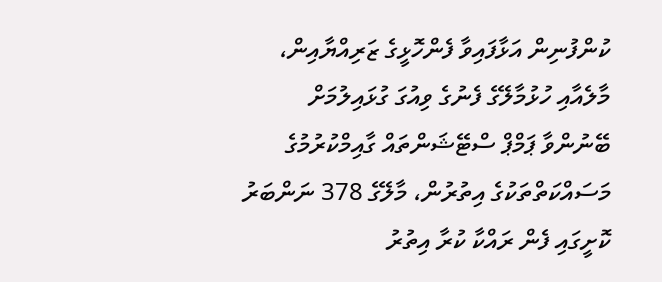ކުންފުނިން އަޅާފައިވާ ފެންހޮޅީގެ ޒަރިއްޔާއިން، މާލެއާއި ހުޅުމާލޭގެ ފެނުގެ ވިއުގަ ގުޅައިލުމަށް ބޭނުންވާ ޕަމްޕް ސްޓޭޝަންތައް ގާއިމްކުރުމުގެ މަސައްކަތްތަކުގެ އިތުރުން، މާލޭގެ 378 ނަންބަރު ކޮށީގައި ފެން ރައްކާ ކުރާ އިތުރު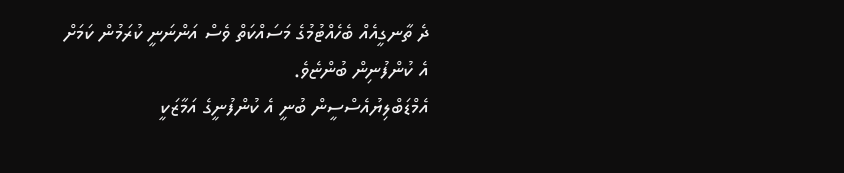ދެ ތާނގީއެއް ބެހެއްޓުމުގެ މަސައްކަތް ވެސް އަންނަނީ ކުރަމުން ކަމަށް އެ ކުންފުނިން ބުންޏެވެ.
އެމްޑަބްލިޔުއެސްސީން ބުނީ އެ ކުންފުނީގެ އަމާޒަކީ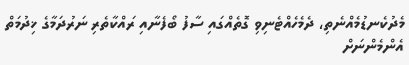މެދުކެނޑުމެއްނެތި، ދެމެހެއްޓެނިވި ގޮތެއްގައި ސާފު ބޯފެނާއި ރައްކާތެރި ނަރުދަމާގެ ޚިދުމަތް އެންމެންނަށް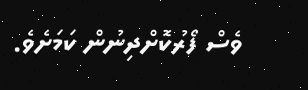ވެސް ފޯރުކޮށްދިނުން ކަމަށެވެ.